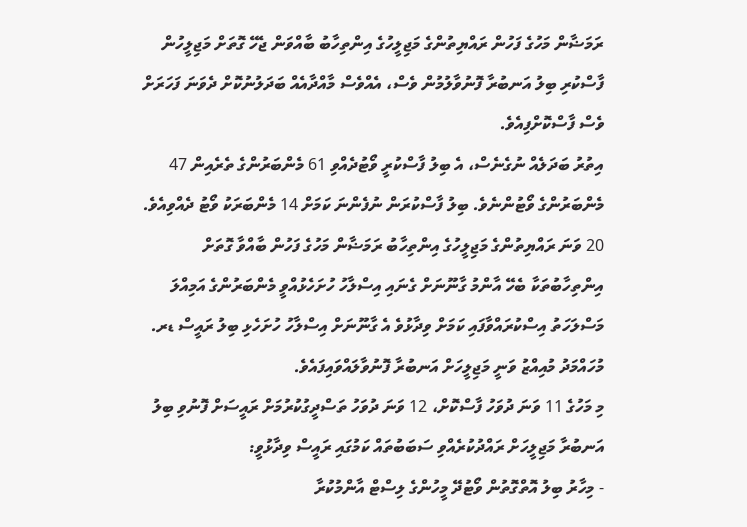ރަމަޟާން މަހުގެ ފަހުން ރައްޔިތުންގެ މަޖިލީހުގެ އިންތިހާބު ބާއްވަން ޖެހޭ ގޮތަށް މަޖިލީހުން ފާސްކުރި ބިލު އަނބުރާ ފޮނުވާލުމުން ވެސް، އެއްވެސް މާއްދާއެއް ބަދަލުނުކޮށް ދެވަނަ ފަހަރަށް ވެސް ފާސްކޮށްފިއެވެ.
އިތުރު ބަދަލެއް ނުގެނެސް، އެ ބިލު ފާސްކުރީ ވޯޓުދެއްވި 61 މެންބަރުންގެ ތެރެއިން 47 މެންބަރުންގެ ވޯޓުންނެވެ. ބިލު ފާސްކުރަން ނުފެންނަ ކަމަށް 14 މެންބަރަކު ވޯޓު ދެއްވިއެވެ.
20 ވަނަ ރައްޔިތުންގެ މަޖިލީހުގެ އިންތިހާބު ރަމަޟާން މަހުގެ ފަހުން ބާއްވާ ގޮތަށް އިންތިހާބުތަކާ ބެހޭ އާންމު ގާނޫނަށް ގެނައި އިސްލާހު ހުށަހެޅުއްވީ މެންބަރުންގެ އަމިއްލަ މަސްލަހަތު އިސްކުރައްވާފައި ކަމަށް ވިދާޅުވެ އެ ގާނޫނަށް އިސްލާހު ހުށަހެޅި ބިލު ރައީސް ޑރ. މުހައްމަދު މުއިއްޒު ވަނީ މަޖިލީހަށް އަނބުރާ ފޮނުވާލައްވައިފައެވެ.
މި މަހުގެ 11 ވަނަ ދުވަހު ފާސްކޮށް، 12 ވަނަ ދުވަހު ތަސްދީގުކުރުމަށް ރައީސަށް ފޮނުވި ބިލު އަނބުރާ މަޖިލީހަށް ރައްދުކުރެއްވި ސަބަބުތައް ކަމުގައި ރައީސް ވިދާޅުވީ:
- މިހާރު ބިލު އޮތްގޮތުން ވޯޓުދޭ މީހުންގެ ލިސްޓް އާންމުކުރާ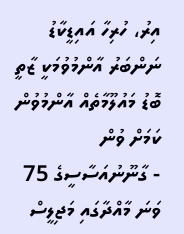އިރު، ހުރިހާ އައިޑީކާޑު ނަންބަރު އާންމުވުމަކީ ޒާތީ ބޮޑު މައުލޫމާތެއް އާންމުވުން ކަމަށް ވުން
- ގާނޫނުއަސާސީގެ 75 ވަނަ މާއްދާގައި މަޖިލީސް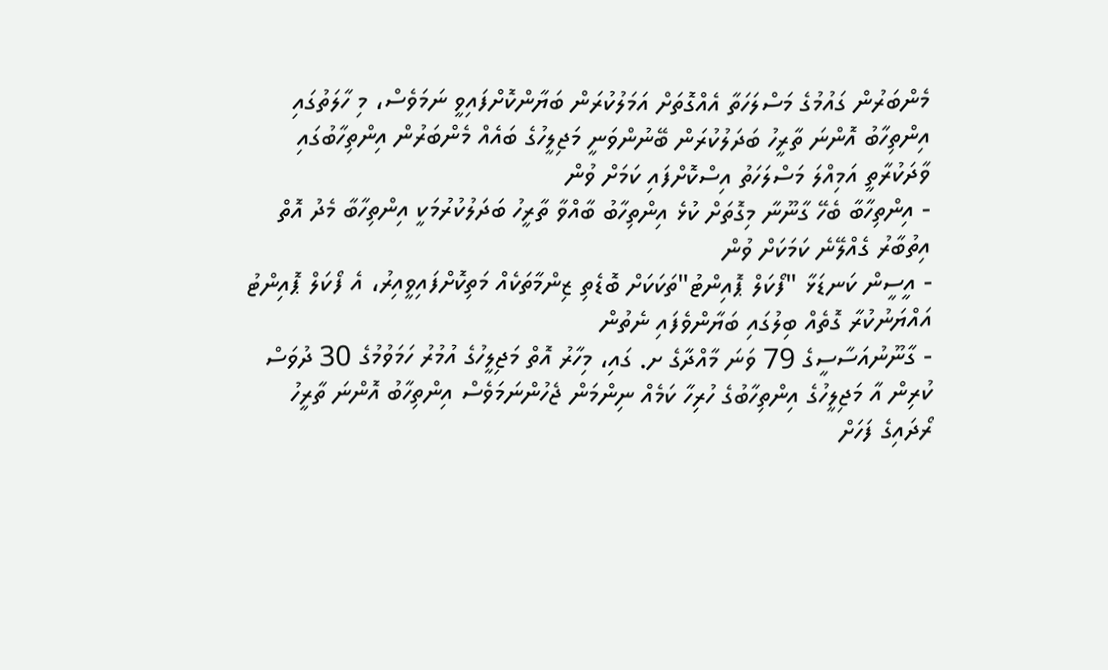މެންބަރުން ގައުމުގެ މަސްލަހަތާ އެއްގޮތަށް އަމަލުކުރަން ބަޔާންކޮށްފައިވީ ނަމަވެސް، މި ހާލަތުގައި އިންތިހާބު އޮންނަ ތާރީހު ބަދަލުކުރަން ބޭނުންވަނީ މަޖިލީހުގެ ބައެއް މެންބަރުން އިންތިހާބުގައި ވާދަކުރާތީ އަމިއްލަ މަސްލަހަތު އިސްކޮށްފައި ކަމަށް ވުން
- އިންތިހާބާ ބެހޭ ގާނޫނާ މިގޮތަށް ކުޅެ އިންތިހާބު ބާއްވާ ތާރީހު ބަދަލުކުރުމަކީ އިންތިހާބާ މެދު އޮތް އިތުބާރު ގެއްލޭނެ ކަމަކަށް ވުން
- އީސީން ކަނޑަޅާ "ފޯކަލް ޕޮއިންޓު"ތަކަކަށް ބޮޑެތި ޒިންމާތަކެއް މަތިކޮށްފައިވީއިރު، އެ ފޯކަލް ޕޮއިންޓު އައްޔަނުކުރާ ގޮތެއް ބިލުގައި ބަޔާންވެފައި ނެތުން
- ގާނޫނުއަސާސީގެ 79 ވަނަ މާއްދާގެ ށ. ގައި، މިހާރު އޮތް މަޖިލީހުގެ އުމުރު ހަމަވުމުގެ 30 ދުވަސް ކުރިން އާ މަޖިލީހުގެ އިންތިހާބުގެ ހުރިހާ ކަމެއް ނިންމަން ޖެހުންނަމަވެސް އިންތިހާބު އޮންނަ ތާރީހު ރޯދައިގެ ފަހަށް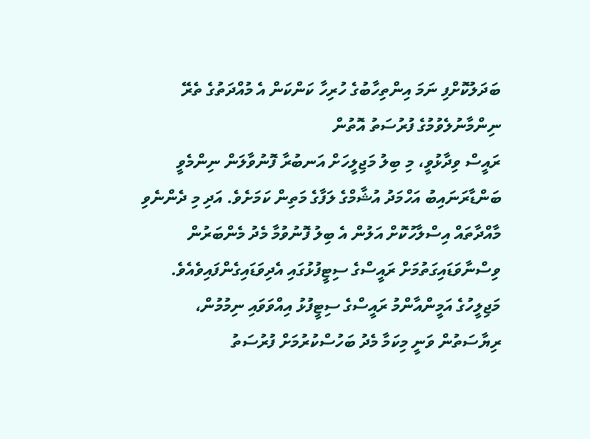ބަދަލުކޮށްފި ނަމަ އިންތިހާބުގެ ހުރިހާ ކަންކަން އެ މުއްދަތުގެ ތެރޭ ނިންމާނުލެވުމުގެ ފުރުސަތު އޮތުން
ރައީސް ވިދާޅުވީ، މި ބިލު މަޖިލީހަށް އަނބުރާ ފޮނުވާލަން ނިންމެވީ ބަންޑާރަނައިބު އަހްމަދު އުޝާމްގެ ލަފާގެ މަތިން ކަމަށެވެ. އަދި މި ދެންނެވި މާއްދާތައް އިސްލާހުކޮށް އަލުން އެ ބިލު ފޮނުވުމާ މެދު މެންބަރުން ވިސްނާވަޑައިގަތުމަށް ރައީސްގެ ސިޓީފުޅުގައި އެދިވަޑައިގެންފައިވެއެވެ.
މަޖިލީހުގެ އަމީންއާންމު ރައީސްގެ ސިޓީފުޅު އިއްވަވައި ނިމުމުން، ރިޔާސަތުން ވަނީ މިކަމާ މެދު ބަހުސްކުރުމަށް ފުރުސަތު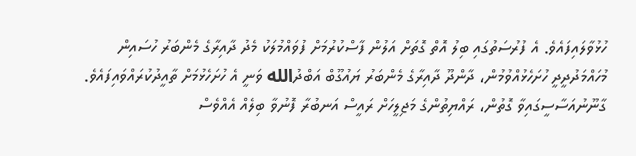ހުޅުވާލައިފައެވެ. އެ ފުރުސަތުގައި ބިލު އޮތް ގޮތަށް އަލުން ފާސްކުރުމަށް ފުވައްމުލަކު މެދު ދާއިރާގެ މެންބަރު ހުސައިން މުހައްމަދުދީދީ ހުށަހެޅުއްވުމުން، ދާންދޫ ދާއިރާގެ މެންބަރު ޔައުގޫބް އަބްދުالله ވަނީ އެ ހުށަހެޅުމަށް ތާއީދުކުރައްވައިފައެވެ.
ގާނޫނުއަސާސީގައިވާ ގޮތުން، ރައްޔިތުންގެ މަޖިލީހަށް ރައީސް އަނބުރާ ފޮނުވާ ބިލެއް އެއްވެސް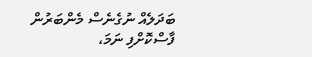ބަދަލެއް ނުގެނެސް މެންބަރުން ފާސްކޮށްފި ނަމަ،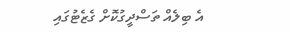އެ ބިލެއް ތަސްދީގުކޮށް ގެޒެޓުގައި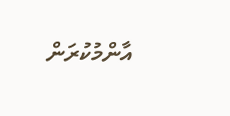އާންމުކުރަން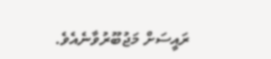ރައީސަށް މަޖުބޫރުވާނެއެވެ.